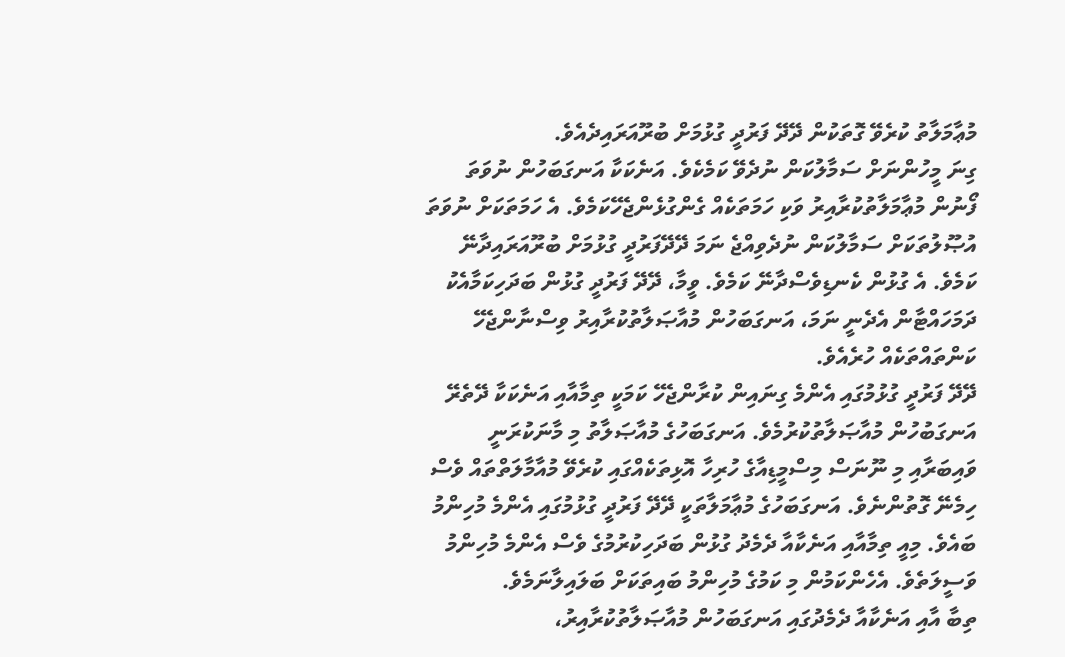މުޢާމަލާތު ކުރެވޭ ގޮތަކުން ދޭދޭ ފަރުދީ ގުޅުމަށް ބުރޫއަރައިދެއެވެ.
ގިނަ މީހުންނަށް ސަމާލުކަން ނުދެވޭ ކަމެކެވެ. އަނެކަކާ އަނގަބަހުން ނުވަތަ ފޯނުން މުޢާމަލާތުކުރާއިރު ވަކި ހަމަތަކެއް ގެންގުޅެންޖެހޭކަމެވެ. އެ ހަމަތަކަށް ނުވަތަ އުޞޫލުތަކަށް ސަމާލުކަން ނުދެވިއްޖެ ނަމަ ދޭދޭފަރުދީ ގުޅުމަށް ބުރޫއަރައިދާނޭ ކަމެވެ. އެ ގުޅުން ކެނޑިވެސްދާނޭ ކަމެވެ. ވީމާ، ދޭދޭ ފަރުދީ ގުޅުން ބަދަހިކަމާއެކު ދަމަހައްޓާން އެދެނީ ނަމަ، އަނގަބަހުން މުއާޞަލާތުކުރާއިރު ވިސްނާންޖެހޭ ކަންތައްތަކެއް ހުރެއެވެ.
ދޭދޭ ފަރުދީ ގުޅުމުގައި އެންމެ ގިނައިން ކުރާންޖެހޭ ކަމަކީ ތިމާއާއި އަނެކަކާ ދޭތެރޭ އަނގަބުހުން މުއާޞަލާތުކުރުމެވެ. އަނގަބަހުގެ މުއާޞަލާތު މި މާނަކުރަނީ ވައިބަރާއި މި ނޫނަސް މިސްމީޑިއާގެ ހުރިހާ އޮޅިތަކެއްގައި ކުރެވޭ މުއާމާލަތްތައް ވެސް ހިމެނޭ ގޮތުންނެވެ. އަނގަބަހުގެ މުޢާމަލާތަކީ ދޭދޭ ފަރުދީ ގުޅުމުގައި އެންމެ މުހިންމު ބައެވެ. މިއީ ތިމާއާއި އަނެކާއާ ދެމެދު ގުޅުން ބަދަހިކުރުމުގެ ވެސް އެންމެ މުހިންމު ވަސީލަތެވެ. އެހެންކަމުން މި ކަމުގެ މުހިންމު ބައިތަކަށް ބަލައިލާނަމެވެ.
ތިބާ އާއި އަނެކާއާ ދެމެދުގައި އަނގަބަހުން މުއާޞަލާތުކުރާއިރު،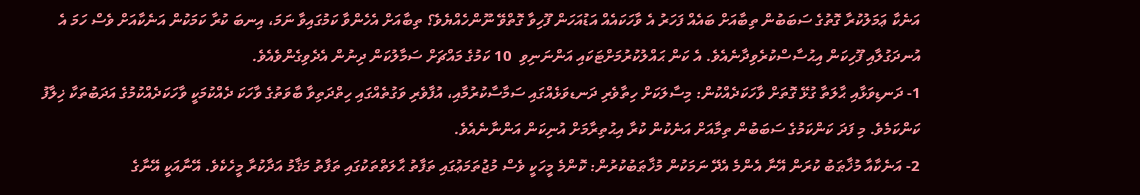އަނެކާ ޢަމަލުކުރާ ގޮތުގެ ސަބަބުން ތިބާއަށް ބައެއް ފަހަރު އެ ވާހަކައެއް އަޑުއަހަން ފޫހިވާ ގޮތްވޭ ނޫންހެއްޔެވެ؟ ތިބާއަށް އެހެންވާ ކަމުގައިވާ ނަމަ، އިނބަ ކުރާ ކަމަކުން އަނެކާއަށް ވެސް ހަމަ އެ އުނދަގުލާއި ފޫހިކަން އިޙުސާސްކުރެވިދާނެއެވެ. އެ ކަން ޙައްލުކުރުމަށްޓަކައި އަންނަނިވި  10 ކަމުގެ މައްޗަށް ސަމާލުކަން ދިނުން އެދެވިގެންވެއެވެ.
1- ދަނޑިވަޅާއި ޙާލަތާ ގުޅޭ ގޮތަށް ވާހަކަދެއްކުން: މިސާލަކަށް ހިތާވެރި ދަނޑވަޅެއްގައި ސަމާސާކުރުމާއި، އުފާވެރި ވަގުތެއްގައި ހިތްދަތިވާ ބާވަތުގެ ވާހަކަ ދެއްކުމަކީ ވާހަކަދެއްކުމުގެ އަދަބުތަކާ ޚިލާފު ކަންކަމެވެ. މި ފަދަ ކަންކަމުގެ ސަބަބުން ތިމާއަށް އަނެކުން ކުރާ އިޙުތިރާމަށް އުނިކަން އަންނާނެއެވެ.
2- އަނެކާއާ މުޚާޠަބު ކުރަން އޭނާ އެންމެ އެދޭ ނަމަކުން މުޚާޠަބުކުރުން: ކޮންމެ މީހަކީ ވެސް މުޖުތަމަޢުގައި ތަފާތު ޙާލަތްތަކުގައި ތަފާތު މަޤާމު އަދާކުރާ މީހެކެވެ. އޭނާއަކީ އޭނާގެ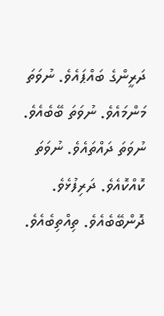ދަރީންގެ ބައްޕައެވެ. ނުވަތަ މަންމައެވެ. ނުވަތަ ބޭބެއެވެ. ނުވަތަ ދައްތައެވެ. ނުވަތަ ކޮއްކޮއެވެ. ދަރިފުޅެވެ. ދޮންބޭބެއެވެ. ތިއްތިބެއެވެ.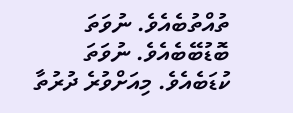ތުއްތުބެއެވެ. ނުވަތަ ބޮޑުބޭބެއެވެ. ނުވަތަ ކުޑަބެއެވެ. މިއަށްވުރެ ދުރުތާ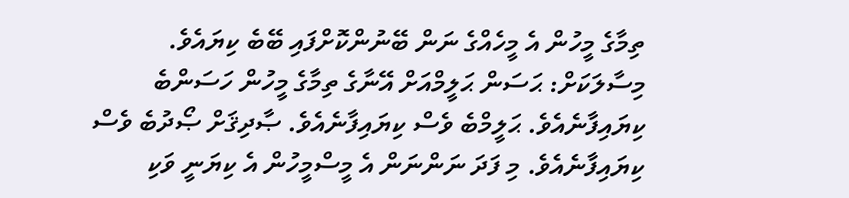ތިމާގެ މީހުން އެ މީހެއްގެ ނަން ބޭނުންކޮށްފައި ބޭބެ ކިޔައެވެ. މިސާލަކަށް: ޙަސަން ޙަލީމްއަށް އޭނާގެ ތިމާގެ މީހުން ހަސަންބެ ކިޔައިފާނެއެވެ. ޙަލީމްބެ ވެސް ކިޔައިފާނެއެވެ. ޞާދިޤަށް ޞޯދުބެ ވެސް ކިޔައިފާނެއެވެ. މި ފަދަ ނަންނަން އެ މީސްމީހުން އެ ކިޔަނީ ވަކި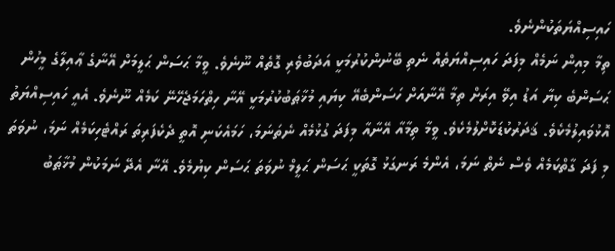ހައިސިއްޔަތަކުންނެވެ.
ތިމާ މިއިން ނަމެއް މިފަދަ ހައިސިއްޔަތެއް ނެތި ބޭނުންކުރުމަކީ އަދަބުވެރި ގޮތެއް ނޫނެވެ. ވީމާ ޙަސަން ޙަލީމަށް އޭނާގެ ޢާއިލާގެ މީހުން ޙަސަންބެ ކިޔާ އަޑު އިވޭ އިރަށް ތިމާ އޭނާއަށް ހަސަންބެއޭ ކިޔައި މުޚާޠަބުކުރުމަކީ އޭނާ ހިތްހަމަޖެހޭނޭ ކަމެއް ނޫނެވެ. އެއީ ހައިސިއްޔަތު އޮޅުވައިލުމެކެވެ. ޤަދަރުކުޑަކޮށްލުމެކެވެ. ވީމާ ތިމާއާ އޭނާއާ މިފަދަ ގުޅުމެއް ނެތަނަމަ، ހަމައެކަނި އޮތީ ދެކެފަރިތަ ރައްޓެހިކަމެއް ނަމަ، ނުވަތަ މި ފަދަ ގާތްކަމެއް ވެސް ނެތް ނަމަ، އެންމެ ރަނގަޅު ގޮތަކީ ޙަސަން ޙަލީމް ނުވަތަ ޙަސަން ކިޔުމެވެ. އޭނާ އެދޭ ނަމަކުން މުޚާޠަބު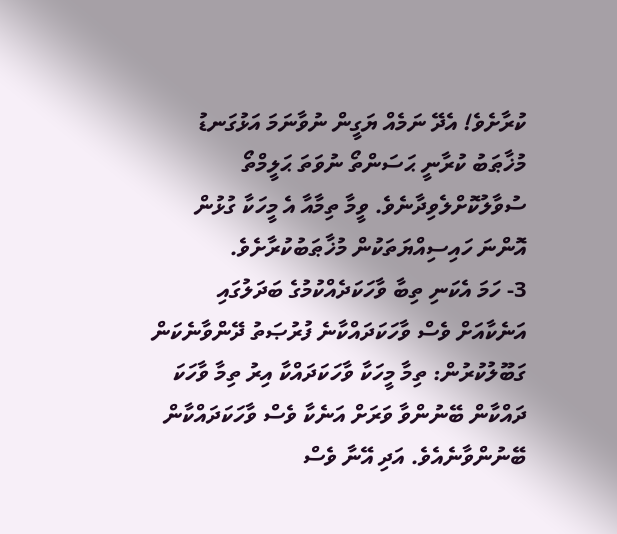ކުރާށެވެ! އެދޭ ނަމެއް ޔަގީން ނުވާނަމަ އަޅުގަނޑު މުޚާޠަބު ކުރާނީ ޙަސަންތޯ ނުވަތަ ޙަލީމްތޯ ސުވާލުކޮށްލެވިދާނެވެ. ވީމާ ތިމާއާ އެ މީހަކާ ގުޅުން އޮންނަ ހައިސިއްޔަތަކުން މުޚާޠަބުކުރާށެވެ.
3- ހަމަ އެކަނި ތިބާ ވާހަކަދެއްކުމުގެ ބަދަލުގައި އަނެކާއަށް ވެސް ވާހަކަދައްކާނެ ފުރުޞަތު ދޭންވާނެކަން ގަބޫލުކުރުން: ތިމާ މީހަކާ ވާހަކަދައްކާ އިރު ތިމާ ވާހަކަ ދައްކާން ބޭނުންވާ ވަރަށް އަނެކާ ވެސް ވާހަކަދައްކާން ބޭނުންވާނެއެވެ. އަދި އޭނާ ވެސް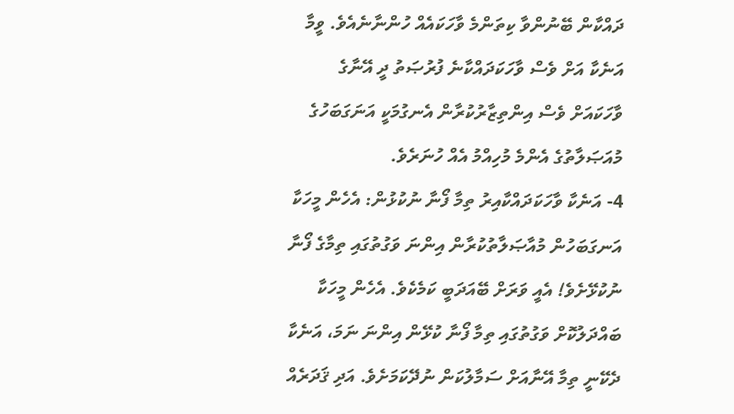ދައްކާން ބޭނުންވާ ކިތަންމެ ވާހަކައެއް ހުންނާނެއެވެ. ވީމާ އަނެކާ އަށް ވެސް ވާހަކަދައްކާނެ ފުރުޞަތު ދީ އޭނާގެ ވާހަކައަށް ވެސް އިންތިޒާރުކުރާން އެނގުމަކީ އަނަގަބަހުގެ މުއަޞަލާތުގެ އެންމެ މުހިއްމު އެއް ހުނަރެވެ.
4- އަނެކާ ވާހަކަދައްކާއިރު ތިމާ ފޯނާ ނުކުޅުން: އެހެން މީހަކާ އަނގަބަހުން މުއާޞަލާތުކުރާން އިންނަ ވަގުތުގައި ތިމާގެ ފޯނާ ނުކުޅޭށެވެ! އެއީ ވަރަށް ބޭއަދަބީ ކަމެކެވެ. އެހެން މީހަކާ ބައްދަލުކޮށް ވަގުތުގައި ތިމާ ފޯނާ ކުޅޭން އިންނަ ނަމަ، އަނެކާ ދެކޭނީ ތިމާ އޭނާއަށް ސަމާލުކަން ނުދޭކަމަށެވެ. އަދި ޤަދަރެއް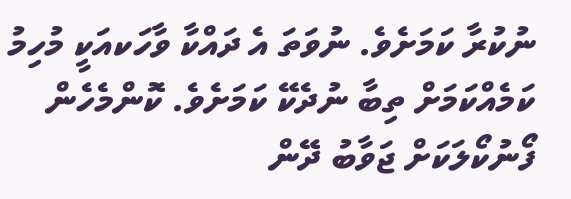ނުކުރާ ކަމަށެވެ. ނުވަތަ އެ ދައްކާ ވާހަކއަކީ މުހިމު ކަމެއްކަމަށް ތިބާ ނުދެކޭ ކަމަށެވެ. ކޮންމެހެން ފޯނުކޯލަކަށް ޖަވާބު ދޭން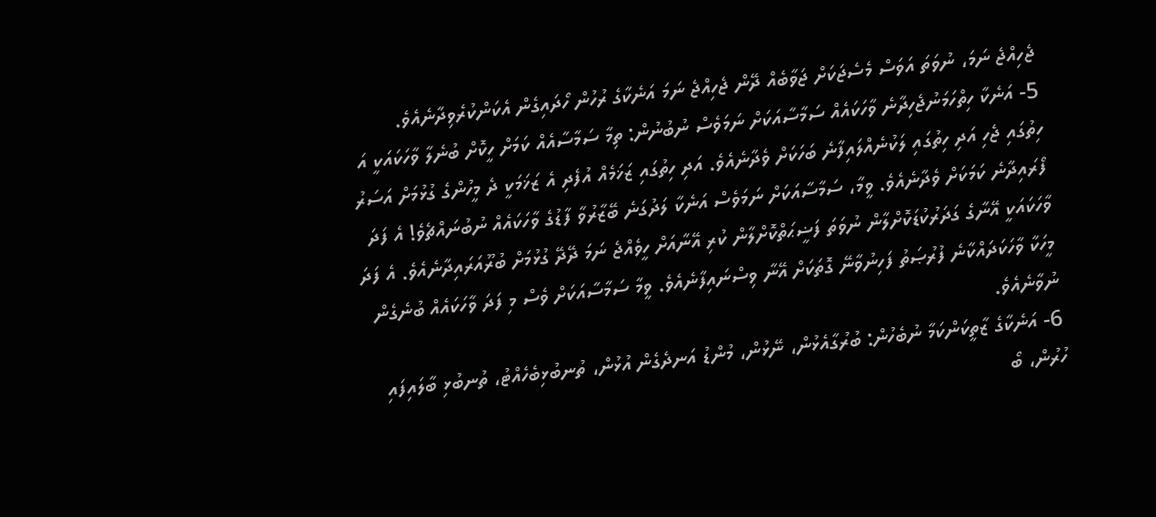ޖެހިއްޖެ ނަމަ، ނުވަތަ އަވަސް މެސެޖަކަށް ޖަވާބެއް ދޭން ޖެހިއްޖެ ނަމަ އަނެކާގެ ރުހުން ހޯދައިގެން އެކަންކުރެވިދާނެއެވެ.
5- އަނެކާ ހިތްހަމަނުޖެހިދާނެ ވާހަކައެއް ސަމާސާއަކަށް ނަމަވެސް ނުބުނުން: ތިމާ ސަމާސާއެއް ކަމަށް ހީކޮށް ބުނެލާ ވާހަކައަކީ އަ ހިތުގައި ޖެހި އަދި ހިތުގައި ލަކުނެއްލައިފާނެ ބަހަކަށް ވެދާނެއެވެ. އަދި ހިތުގައި ޒަޚަމެއް އުފެދި އެ ޒަޚަމަކީ ދެ މީހުންގެ ގުޅުމަށް އަސަރު ފޯރައިދާނެ ކަމަކަށް ވެދާނެއެވެ. ވީމާ، ސަމާސާއަކަށް ނަމަވެސް އަނެކާ ލަދުގަނެ ބޭޒާރުވާ ފާޑުގެ ވާހަކައެއް ނުބުނައްޗެވެ! އެ ފަދަ ވާހަކައަކީ އޭނާގެ ގަދަރުކުޑަކޮށްލާން ނުވަތަ ފަޟީޙަތްކޮށްލާން ކުރި އޭނާއަށް ހީވެއްޖެ ނަމަ ދޭދޭ ގުޅުމަށް ބުރޫއަރައިދާނެއެވެ. އެ ފަދަ މީހަކާ ވާހަކަދައްކާނެ ފުރުޞަތު ފަހިނުވާނޭ ގޮތަކަށް އޭނާ ވިސްނައިފާނެއެވެ. ވީމާ ސަމާސާއަކަށް ވެސް މި ފަދަ ވާހަކައެއް ބުނެގެން ނުވާނެއެވެ.
6- އަނެކާގެ ޒާތީކަންކަމާ ނުބެހުން: ބުރުގާއެޅުން، ނޭޅުން، މުންޑު އަނދެގެން އުޅުން، ތުނބުޅިބެހެއްޓު، ތުނބުޅި ބާލައިފައި ހުރުން، ބޯ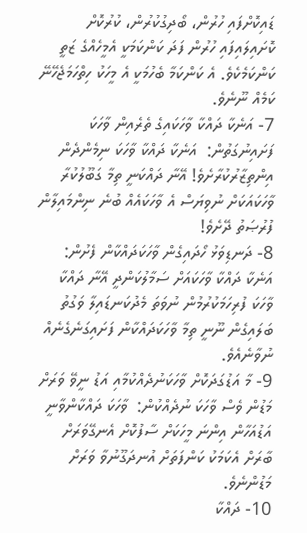ޑައިކޮށްފައި ހުރުން، ބޯދިގުކުރުން، ކުރުކޮށް ކޮށައިލައިފައި ހުރުން ފަދަ ކަންކަމަކީ އެމީހެއްގެ ޒަތީ ކަންކަމެކެވެ. އެ ކަންކަމާ ބެހުމަކީ އެ މީހަކު ހިތްހަމަޖެހޭނޭ ކަމެއް ނޫނެވެ.
7- އަނެކާ ދައްކާ ވާހަކައިގެ ތެރެއިން ވާހަކަ ފަށައިނުގަތުން:  އަނެކާ ދައްކާ ވާހަކަ ނިމެންދެން އިންތިޒާރުކުރާށެވެ! އޭނާ ދައްކަނީ ތިމާ ގަބޫލުކުރާ ވާހަކައަކަށް ނުވިޔަސް އެ ވާހަކައެއް ބުނެ ނިންމައިލާން ފުރުޞަތު ދޭށެވެ!
8- ދަނޑިވަޅު ހޯދައިގެން ވާހަކަދައްކާން ފެށުން: އަނެކާ ދައްކާ ވާހަކައަށް ސަމާލުކަންދީ އޭނާ ދައްކާ ވާހަކަ ފުރިހަމަކުރުމުން ނުވަތަ މެދުކަނޑައިލާ ވަގުތު ބަލައިގެން ނޫނީ ތިމާ ވާހަކަދައްކާން ފަށައިގަނެގެނެއް ނުވާނެއެވެ.
9- މާ އަޑުގަދަކޮށް ވާހަކަނުދެއްކުމާއި އަޑު ނީވޭ ވަރަށް މަޑުން ވެސް ވާހަކަ ނުދެއްކުން:  ވާހަކަ ދައްކާންވާނީ އަޑުއަހާން އިންނަ މީހަކަށް ސާފުކޮށް އެނގޭވަރަށް ބާރަށް އެކަމަކު ކަންފަތަށް އުނދަގޫނުވާ ވަރަށް މަޑުންނެވެ.
10- ދައްކާ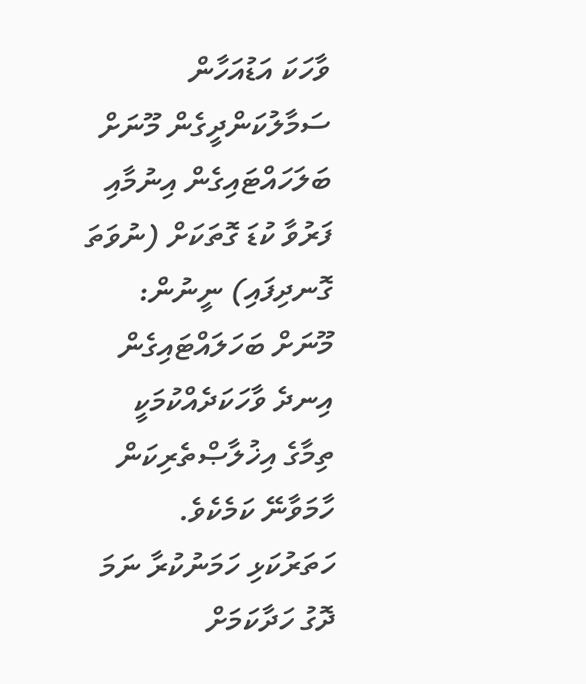ވާހަކަ އަޑުއަހާން ސަމާލުކަންދީގެން މޫނަށް ބަލަހައްޓައިގެން އިނުމާއި ފަރުވާ ކުޑަ ގޮތަކަށް (ނުވަތަ ގޮނދިފައި) ނީނުން: މޫނަށް ބަހަލައްޓައިގެން އިނދެ ވާހަކަދެއްކުމަކީ ތިމާގެ އިޚުލާޞްތެރިކަން ހާމަވާނޭ ކަމެކެވެ. ހަތަރުކަޅި ހަމަނުކުރާ ނަމަ ދޮގު ހަދާކަމަށް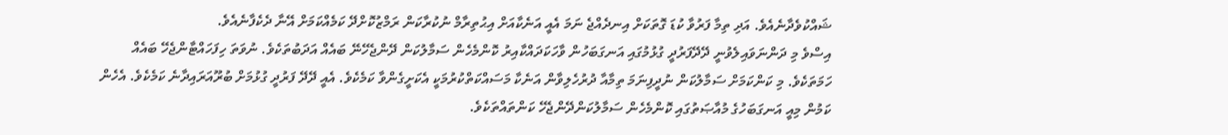ޝައްކުވެދާނެއެވެ. އަދި ތިމާ ފަރުވާ ކުޑަ ގޮތަކަށް އިނދެއްޖެ ނަމަ އެއީ އަނެކާއަށް އިޙުތިރާމް ނުކުރާކަން ރަމްޒުކޮށްދޭ ކަމެއްކަމަށް އޭނާ ދެކެފާނެއެވެ.
އިސްވެ މި ދަންނަވައިލެވުނީ ދޭދޭފަރުދީ ގުޅުމުގައި އަނގަބަހުން ވާހަކަދައްކާއިރު ކޮންމެހެން ސަމާލުކަން ދޭންޖެހޭނޭ ބައެއް އަދަބުތަކެވެ. ނުވަތަ ހިފަހައްޓާންޖެހޭ ބައެއް ހަމަތަކެވެ. މި ކަންކަމަށް ސަމާލުކަން ނުދީފިނަމަ ތިމާއާ ދުރުހެލިވާން އަނެކާ މަސައްކަތްކުރުމަކީ އެކަށީގެންވާ ކަމެކެވެ. އެއީ ދޭދޭ ފަރުދީ ގުޅުމަށް ބުރޫއަރައިދާނެ ކަމެކެވެ. އެހެން ކަމުން މިއީ އަނގަބަހުގެ މުއާޞަތުގައި ކޮންމެހެން ސަމާލުކަންދޭންޖެހޭ ކަންތައްތަކެވެ.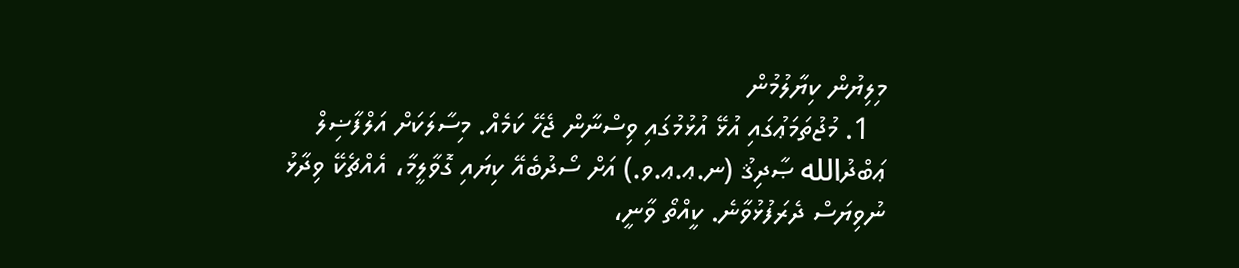މިލިޔުން ކިޔާލުމުން
  1. މުޖުތަމަޢުގައި އުޅޭ އުޅުމުގައި ވިސްނާން ޖެހޭ ކަމެއް. މިސާލަކަށް އަލްފާޟިލް ޢަބްދުالله ޞާދިޤު (ނ.ޢ.ޢ.ވ.) އަށް ސޯދުބެއޭ ކިޔައި ގޮވާލީމާ، އެއްޗެކޭ ވިދާޅު ނުވިޔަސް ދެރަފުޅުވާނެ. ކީއްތޯ ވާނީ،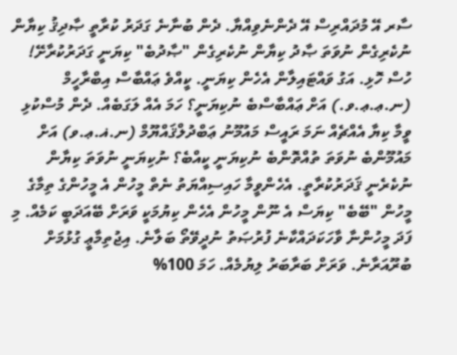ސާރ އޭ މުދައްރިސް އޭ ދެންނެވިއްޔާ. ދެން ބުނާނެ ގަދަރު ކުރާތީ ޞާދިޤު ކިޔާން ނުކެރިގެން ނުވަތަ ޞާދު ކިޔާން ނުކެރިގެން "ޞާދުބެ" ކިޔަނީ ގަދަރުކުރާށޭ! ހުސް ހޮޅި. އަގު ވައްޓައިލާން އެހެން ކިޔަނީ. ކީއްވެ ޢައްބާސް އިބްރާހީމް (ނ.ޢ.ޢ.ވ.) އަށް ޢައްބާސްބެ ނުކިޔަނީ؟ ހަމަ އެއް ލަގަބެއް. ދެން މުސްކުޅި ވީމާ ކިޔާ އެއްޗެއް ނަމަ ރައީސް މައުމޫނު ޢަބްދުލްޤައްޔޫމް (ނ.ޣ.ޢ.ވ) އަށް މައުމޫންބެ ނުވަތަ ތުއްތޮންބެ ނުކިޔަނީ ކީއްބެ؟ ނުކިޔަނީ ނުވަތަ ކިޔާން ނުކެރެނީ ޤަދަރުކުރާތީ. އެހެންވީމާ ހައިސިއްޔަތު ނެތް މީހުން އެ މީހުންގެ ތިމާގެ މީހުން "ބޭބެ" ކިޔަސް އެ ނޫން މީހުން އެހެން ކިޔުމަކީ ވަރަށް ބޭއަދަބީ ކަމެއް. މި ފަދަ މީހުންނާ ވާހަކަދައްކާނެ ފުރުޞަތު ނުދީވޭތޯ ބަލާނެ. އިޖުތިމާޢީ ގުޅުމަށް ބުރޫއަރާނެ. ވަރަށް ބަރާބަރު ލިޔުމެއް. ހަމަ 100%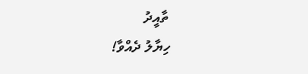ތާއީދު
ހިޔާލު ދެއްވާ!